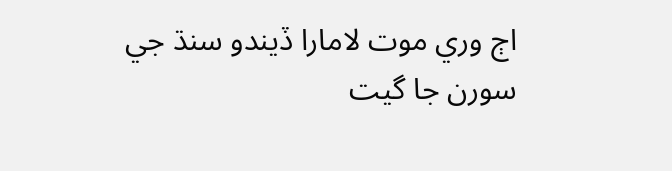اڄ وري موت لامارا ڏيندو سنڌ جي سورن جا گيت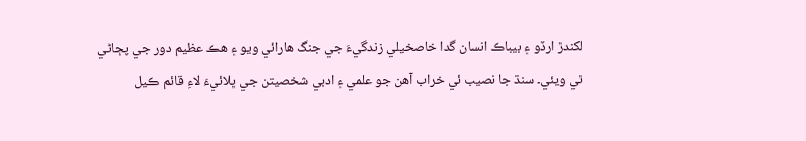لکندڙ ارڏو ۽ بيباڪ انسان گدا خاصخيلي زندگيءَ جي جنگ هارائي ويو ۽ ھڪ عظيم دور جي پڄاڻي ٿي ويئي۔ سنڌ جا نصيب ئي خراب آهن جو علمي ۽ ادبي شخصيتن جي ڀلائيءَ لاءِ قائم ڪيل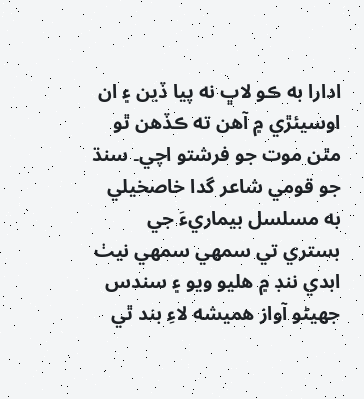ادارا به ڪو لاڀ نه پيا ڏين ۽ ان اوسيئڙي ۾ آهن ته ڪڏهن ٿو مٿن موت جو فرشتو اچي۔ سنڌ جو قومي شاعر گدا خاصخيلي به مسلسل بيماريءَ جي بستري تي سمهي سمهي نيٺ ابدي ننڊ ۾ هليو ويو ۽ سندس جھيڻو آواز هميشه لاءِ بند ٿي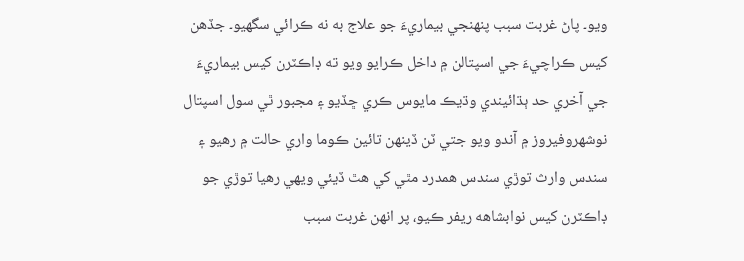ويو۔ پاڻ غربت سبب پنهنجي بيماريءَ جو علاج به نه ڪرائي سگهيو۔ جڏهن کيس ڪراچيءَ جي اسپتالن ۾ داخل ڪرايو ويو ته ڊاڪٽرن کيس بيماريءَ جي آخري حد ٻڌائيندي وڌيڪ مايوس ڪري ڇڏيو ۽ مجبور ٿي سول اسپتال نوشهروفيروز ۾ آندو ويو جتي ٽن ڏينهن تائين ڪوما واري حالت ۾ رهيو ۽ سندس وارث توڙي سندس همدرد مٿي کي هٿ ڏيئي ويهي رهيا توڙي جو ڊاڪٽرن کيس نوابشاهه ريفر ڪيو، پر انهن غربت سبب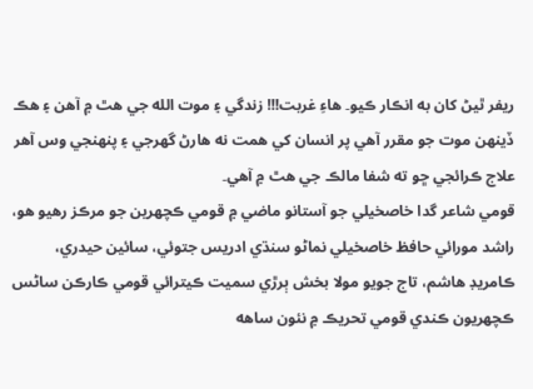ريفر ٿيڻ کان به انڪار ڪيو۔ هاءِ غربت!!! زندگي ۽ موت الله جي ھٿ ۾ آهن ۽ هڪ ڏينهن موت جو مقرر آهي پر انسان کي همت نه هارڻ گهرجي ۽ پنهنجي وس آهر علاج ڪرائجي ڇو ته شفا مالڪ جي هٿ ۾ آهي۔
قومي شاعر گدا خاصخيلي جو آستانو ماضي ۾ قومي ڪچھرين جو مرڪز رھيو هو، راشد مورائي حافظ خاصخيلي نماڻو سنڌي ادريس جتوئي، سائين حيدري، ڪامريڊ ھاشم، تاج جويو مولا بخش ٻرڙي سميت ڪيترائي قومي ڪارڪن ساڻس ڪچهريون ڪندي قومي تحريڪ ۾ نئون ساهه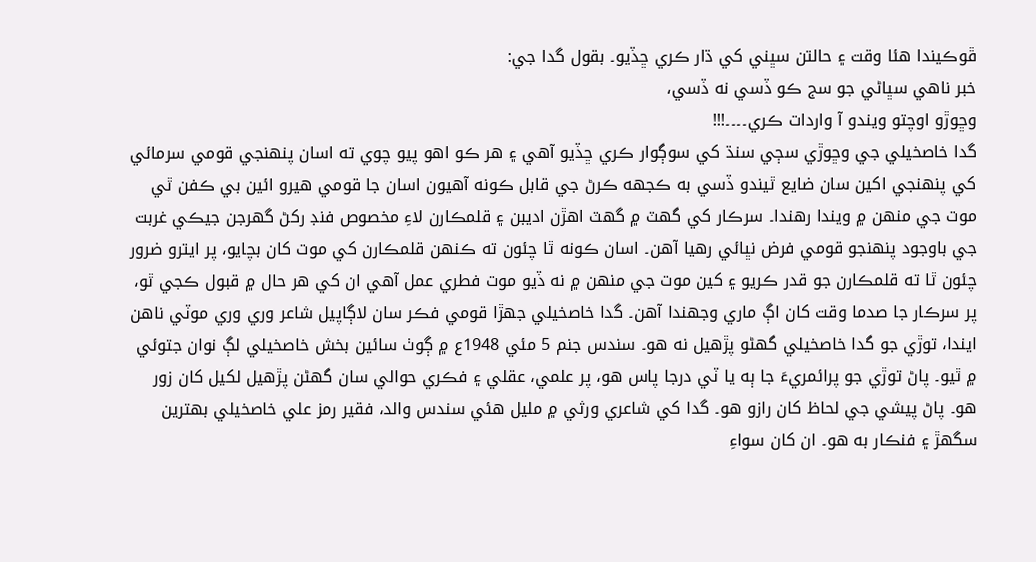ڦوڪيندا هئا وقت ۽ حالتن سڀني کي ڌار ڪري ڇڏيو۔ بقول گدا جي:
خبر ناهي سڀاڻي جو سج ڪو ڏسي نه ڏسي،
وڇوڙو اوچتو ويندو آ واردات ڪري۔۔۔۔!!!
گدا خاصخيلي جي وڇوڙي سڄي سنڌ کي سوڳوار ڪري ڇڏيو آهي ۽ هر ڪو اهو پيو چوي ته اسان پنهنجي قومي سرمائي کي پنهنجي اکين سان ضايع ٿيندو ڏسي به ڪجهه ڪرڻ جي قابل ڪونه آهيون اسان جا قومي هيرو ائين بي ڪفن ٿي موت جي منهن ۾ ويندا رهندا۔ سرڪار کي گهٽ ۾ گهٽ اهڙن اديبن ۽ قلمڪارن لاءِ مخصوص فنڊ رکڻ گهرجن جيڪي غربت جي باوجود پنهنجو قومي فرض نڀائي رهيا آهن۔ اسان ڪونه ٿا چئون ته ڪنهن قلمڪارن کي موت کان بچايو، پر ايترو ضرور چئون ٿا ته قلمڪارن جو قدر ڪريو ۽ کين موت جي منهن ۾ نه ڏيو موت فطري عمل آھي ان کي هر حال ۾ قبول ڪجي ٿو، پر سرڪار جا صدما وقت کان اڳ ماري وجهندا آهن۔ گدا خاصخيلي جهڙا قومي فڪر سان لاڳاپيل شاعر وري وري موٽي ناهن ايندا، توڙي جو گدا خاصخيلي گهڻو پڙهيل نه هو۔ سندس جنم 5 مئي 1948ع ۾ ڳوٺ سائين بخش خاصخيلي لڳ نوان جتوئي ۾ ٿيو۔ پاڻ توڙي جو پرائمريءَ جا ٻه يا ٽي درجا پاس هو، پر علمي، عقلي ۽ فڪري حوالي سان گھڻن پڙھيل لکيل کان زور هو۔ پاڻ پيشي جي لحاظ کان رازو هو۔ گدا کي شاعري ورثي ۾ مليل هئي سندس والد، فقير رمز علي خاصخيلي بهترين سگهڙ ۽ فنڪار به هو۔ ان کان سواءِ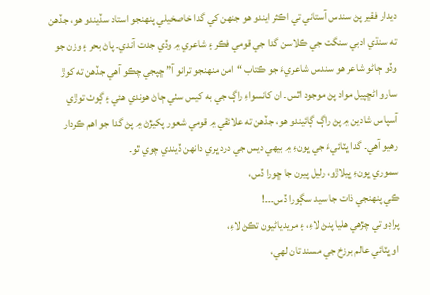ديدار فقير پڻ سندس آستاني تي اڪثر ايندو هو جنهن کي گدا خاصخيلي پنھنجو استاد سڏيندو هو، جڏهن ته سنڌي ادبي سنگت جي ڪلاسن گدا جي قومي فڪر ۽ شاعري ۾ وڏي جدت آندي۔ پاڻ بحر ۽ وزن جو وڏو ڄاڻو شاعر هو سندس شاعريءَ جو ڪتاب “امن منھنجو ترانو آ” ڇپجي چڪو آهي جڏهن ته کوڙ سارو اڻڇپيل مواد پڻ موجود اٿس۔ ان کانسواءِ راڳ جي به کيس سٺي ڄاڻ هوندي هئي ۽ ڳوٺ توڙي آسپاس شادين ۾ پڻ راڳ ڳائيندو هو، جڏهن ته علائقي ۾ قومي شعور پکيڙڻ ۾ پڻ گدا جو اھم ڪردار رھيو آھي۔ گدا ڀٽائيءَ جي ڀونءِ ۾ بيهي ديس جي درد ڀري دانهن ڏيندي چوي ٿو۔
سموري ڀونءِ ڀيلاڙو، رليل پيرن جا ڇورا ڏس،
ڪي پنھنجي ذات جا سيد سڳورا ڏس۔۔۔!
پراڊو تي چڙھي ھليا پنڻ لاءِ، ۽ مريدياڻيون تڪڻ لاءِ،
او ڀٽائي عالم برزخ جي مسند تان لھي،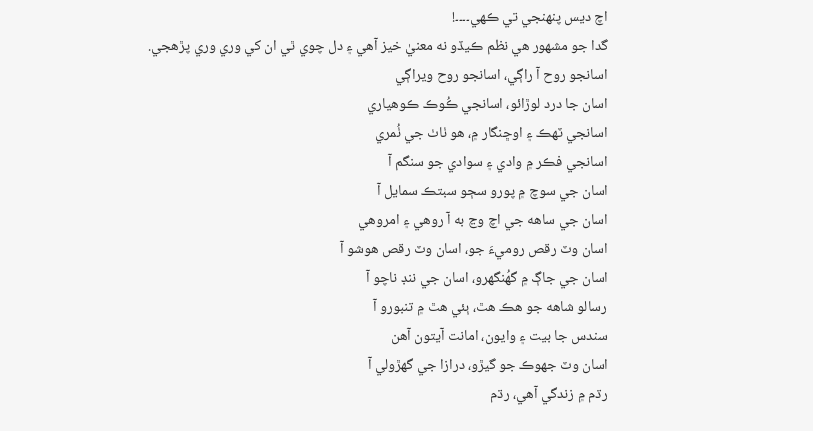اچ ديس پنھنجي تي ڪھي۔۔۔۔!
گدا جو مشهور هي نظم ڪيڏو نه معنيٰ خيز آهي ۽ دل چوي ٿي ان کي وري وري پڙهجي.
اسانجو روح آ راڳي، اسانجو روح ويراڳي
اسان جا درد لوڙائو، اسانجي ڪُوڪ ڪوهياري
اسانجي ٽهڪ ۽ اوڇنگار ۾، هو ٺاٺ جي ٺُمري
اسانجي فڪر ۾ وادي ۽ سوادي جو سنگم آ
اسان جي سوچ ۾ پورو سڄو سبتڪ سمايل آ
اسان جي ساهه جي اچ وڃ به آ روهي ۽ امروهي
اسان وٽ رقص روميءَ جو، اسان وٽ رقص هوشو آ
اسان جي جاڳ ۾ گهُنگهرو، اسان جي ننڊ ناچو آ
رسالو شاهه جو هڪ هٿ، ٻئي هٿ ۾ تنبورو آ
سندس جا بيت ۽ وايون، امانت آيتون آهن
اسان وٽ جهوڪ جو گيڙو، درازا جي گهڙولي آ
رڌم ۾ زندگي آهي، رڌم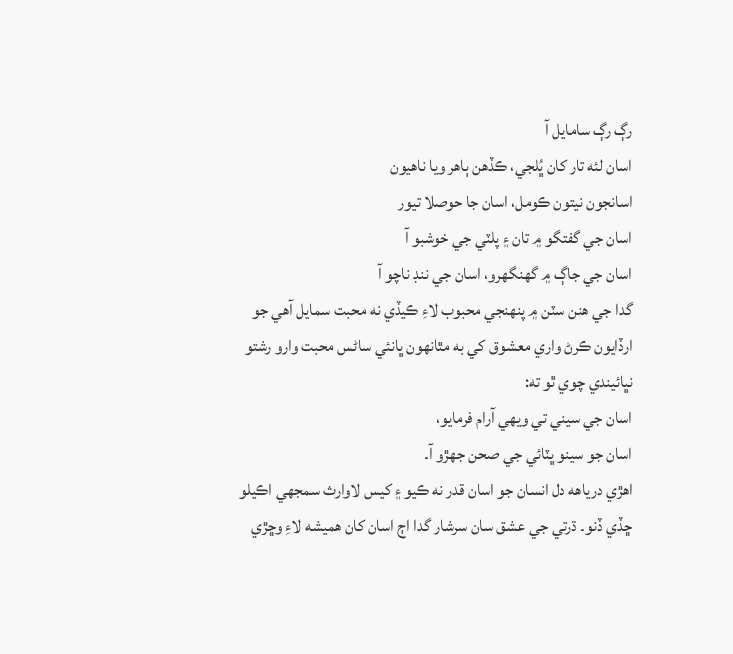رڳ رڳ سامايل آ
اسان لئه تار کان ڀُلجي، ڪڏهن ٻاهر ويا ناهيون
اسانجون نيتون ڪومل، اسان جا حوصلا تيور
اسان جي گفتگو ۾ تان ۽ پلٽي جي خوشبو آ
اسان جي جاڳ ۾ گهنگهرو، اسان جي ننڊ ناچو آ
گدا جي هنن سٽن ۾ پنهنجي محبوب لاءِ ڪيڏي نه محبت سمايل آهي جو ارڏايون ڪرڻ واري معشوق کي به مٿانهون ڀانئي ساڻس محبت وارو رشتو نڀائيندي چوي ٿو ته:
اسان جي سيني تي ويھي آرام فرمايو،
اسان جو سينو ڀٽائي جي صحن جھڙو آ۔
اهڙي درياهه دل انسان جو اسان قدر نه ڪيو ۽ کيس لاوارث سمجهي اڪيلو ڇڏي ڏنو۔ ڌرتي جي عشق سان سرشار گدا اڄ اسان کان هميشه لاءِ وڇڙي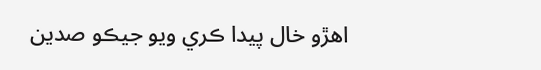اهڙو خال پيدا ڪري ويو جيڪو صدين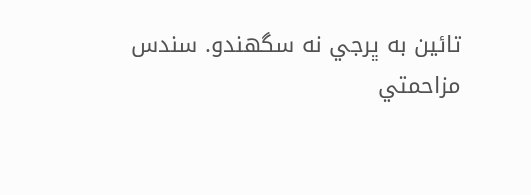تائين به ڀرجي نه سگهندو. سندس مزاحمتي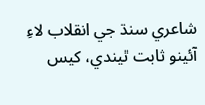شاعري سنڌ جي انقلاب لاءِ آئينو ثابت ٿيندي، کيس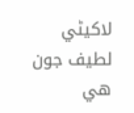لاکيڻي لطيف جون هي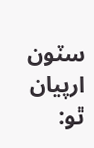سٽون ارپيان ٿو: